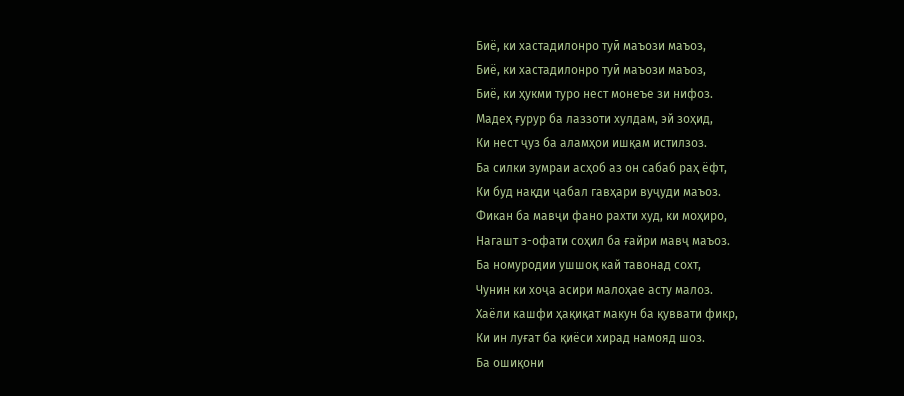Биё, ки хастадилонро туӣ маъози маъоз,
Биё, ки хастадилонро туӣ маъози маъоз,
Биё, ки ҳукми туро нест монеъе зи нифоз.
Мадеҳ ғурур ба лаззоти хулдам, эй зоҳид,
Ки нест ҷуз ба аламҳои ишқам истилзоз.
Ба силки зумраи асҳоб аз он сабаб раҳ ёфт,
Ки буд нақди ҷабал гавҳари вуҷуди маъоз.
Фикан ба мавҷи фано рахти худ, ки моҳиро,
Нагашт з-офати соҳил ба ғайри мавҷ маъоз.
Ба номуродии ушшоқ кай тавонад сохт,
Чунин ки хоҷа асири малоҳае асту малоз.
Хаёли кашфи ҳақиқат макун ба қуввати фикр,
Ки ин луғат ба қиёси хирад намояд шоз.
Ба ошиқони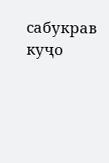сабукрав куҷо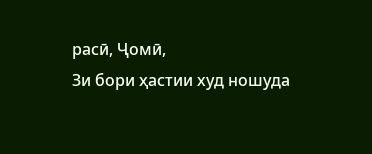расӣ, Ҷомӣ,
Зи бори ҳастии худ ношуда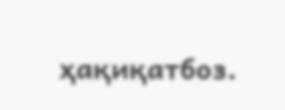ҳақиқатбоз.